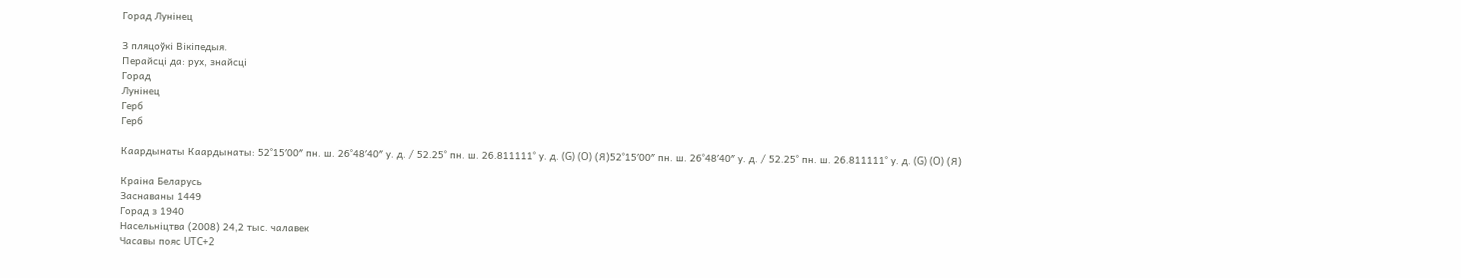Горад Лунінец

З пляцоўкі Вікіпедыя.
Перайсці да: рух, знайсці
Горад
Лунінец
Герб
Герб

Каардынаты Каардынаты: 52°15′00″ пн. ш. 26°48′40″ у. д. / 52.25° пн. ш. 26.811111° у. д. (G) (O) (Я)52°15′00″ пн. ш. 26°48′40″ у. д. / 52.25° пн. ш. 26.811111° у. д. (G) (O) (Я)

Краіна Беларусь
Заснаваны 1449
Горад з 1940
Насельніцтва (2008) 24,2 тыс. чалавек
Часавы пояс UTC+2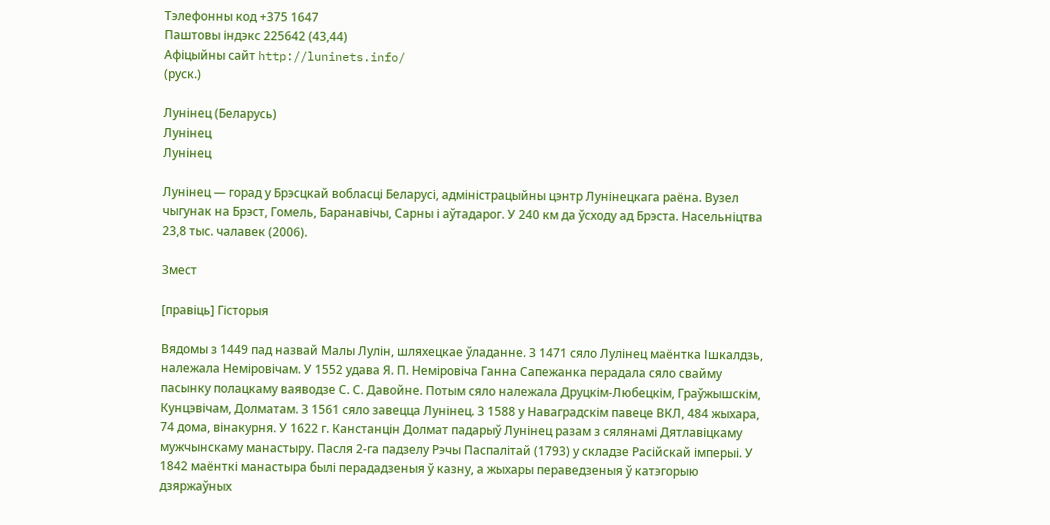Тэлефонны код +375 1647
Паштовы індэкс 225642 (43,44)
Афіцыйны сайт http://luninets.info/
(руск.)

Лунінец (Беларусь)
Лунінец
Лунінец

Лунінец — горад у Брэсцкай вобласці Беларусі, адміністрацыйны цэнтр Лунінецкага раёна. Вузел чыгунак на Брэст, Гомель, Баранавічы, Сарны і аўтадарог. У 240 км да ўсходу ад Брэста. Насельніцтва 23,8 тыс. чалавек (2006).

Змест

[правіць] Гісторыя

Вядомы з 1449 пад назвай Малы Лулін, шляхецкае ўладанне. З 1471 сяло Лулінец маёнтка Ішкалдзь, належала Неміровічам. У 1552 удава Я. П. Неміровіча Ганна Сапежанка перадала сяло свайму пасынку полацкаму ваяводзе С. С. Давойне. Потым сяло належала Друцкім-Любецкім, Граўжышскім, Кунцэвічам, Долматам. З 1561 сяло завецца Лунінец. З 1588 у Наваградскім павеце ВКЛ, 484 жыхара, 74 дома, вінакурня. У 1622 г. Канстанцін Долмат падарыў Лунінец разам з сялянамі Дятлавіцкаму мужчынскаму манастыру. Пасля 2-га падзелу Рэчы Паспалітай (1793) у складзе Расійскай імперыі. У 1842 маёнткі манастыра былі перададзеныя ў казну, а жыхары пераведзеныя ў катэгорыю дзяржаўных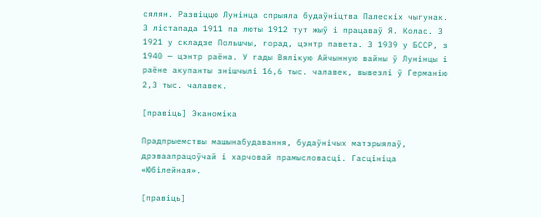сялян. Развіццю Лунінца спрыяла будаўніцтва Палескіх чыгунак. З лістапада 1911 па люты 1912 тут жыў і працаваў Я. Колас. З 1921 у складзе Польшчы, горад, цэнтр павета. З 1939 у БССР, з 1940 — цэнтр раёна. У гады Вялікую Айчынную вайны ў Лунінцы і раёне акупанты знішчылі 16,6 тыс. чалавек, вывезлі ў Германію 2,3 тыс. чалавек.

[правіць] Эканоміка

Прадпрыемствы машынабудавання, будаўнічых матэрыялаў, дрэваапрацоўчай і харчовай прамысловасці. Гасцініца «Юбілейная».

[правіць]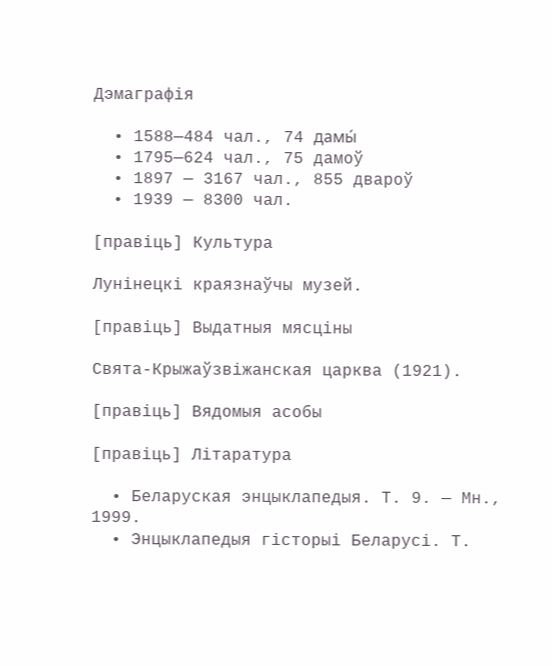Дэмаграфія

  • 1588—484 чал., 74 дамы́
  • 1795—624 чал., 75 дамоў
  • 1897 — 3167 чал., 855 двароў
  • 1939 — 8300 чал.

[правіць] Культура

Лунінецкі краязнаўчы музей.

[правіць] Выдатныя мясціны

Свята-Крыжаўзвіжанская царква (1921).

[правіць] Вядомыя асобы

[правіць] Літаратура

  • Беларуская энцыклапедыя. Т. 9. — Мн., 1999.
  • Энцыклапедыя гісторыі Беларусі. Т.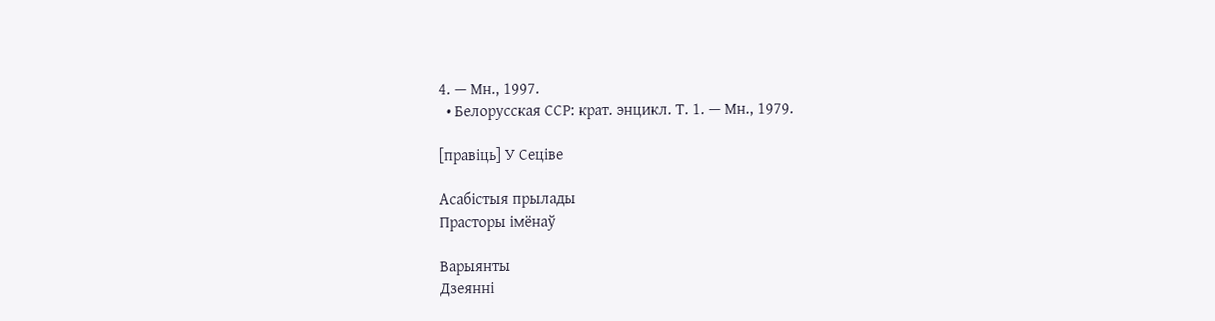4. — Мн., 1997.
  • Белорусская ССР: крат. энцикл. Т. 1. — Мн., 1979.

[правіць] У Сеціве

Асабістыя прылады
Прасторы імёнаў

Варыянты
Дзеянні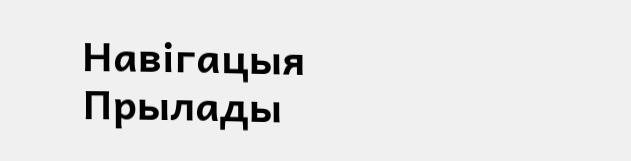Навігацыя
Прылады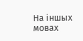На іншых мовах